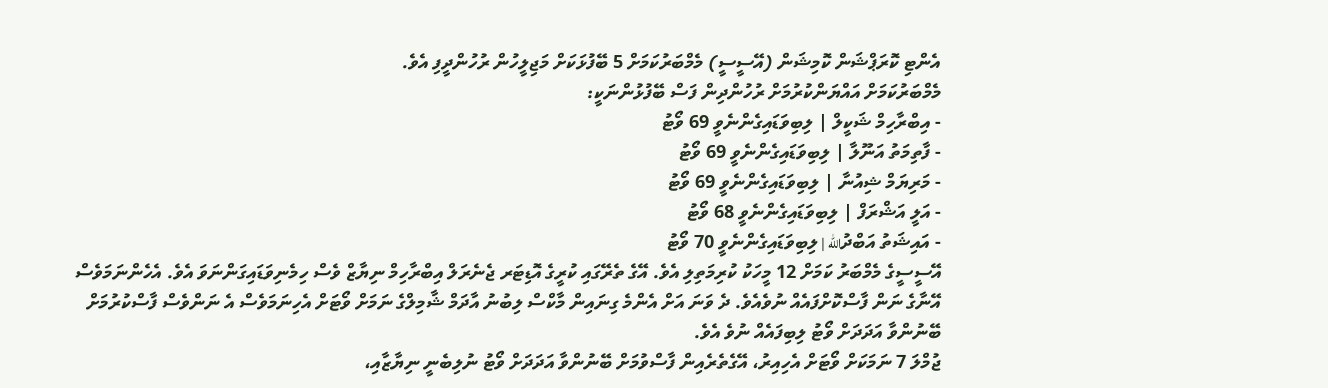އެންޓި ކޮރަޕްޝަން ކޮމިޝަން (އޭސީސީ) މެމްބަރުކަމަށް 5 ބޭފުޅަކަށް މަޖިލީހުން ރުހުންދީފި އެވެ.
މެމްބަރުކަމަށް އައްޔަންކުރުމަށް ރުހުންދިން ފަސް ބޭފުޅުންނަކީ:
- އިބްރާހިމް ޝަކީލް | ލިބިވަޑައިގެންނެވީ 69 ވޯޓު
- ފާތިމަތު އަނޫލާ | ލިބިވަޑައިގެންނެވީ 69 ވޯޓު
- މަރިޔަމް ޝިއުނާ | ލިބިވަޑައިގެންނެވީ 69 ވޯޓު
- އަލީ އަޝްރަފް | ލިބިވަޑައިގެންނެވީ 68 ވޯޓު
- އައިޝަތު އަބްދުالله | ލިބިވަޑައިގެންނެވީ 70 ވޯޓު
އޭސީސީގެ މެމްބަރު ކަމަށް 12 މީހަކު ކުރިމަތިލި އެވެ. އޭގެ ތެރޭގައި ކުރީގެ އޮޑިޓަރ ޖެނެރަލް އިބްރާހިމް ނިޔާޒް ވެސް ހިމެނިވަޑައިގަންނަވަ އެވެ. އެހެންނަމަވެސް އޭނާގެ ނަން ފާސްކޮށްފައެއް ނުވެއެވެ. ދެ ވަނަ އަށް އެންމެ ގިނައިން މާކްސް ލިބުނު އާދަމް ޝާމިލްގެ ނަމަށް ވޯޓަށް އެހިނަމަވެސް އެ ނަންވެސް ފާސްކުރުމަށް ބޭނުންވާ އަދަދަށް ވޯޓު ލިބިފައެއް ނުވެ އެވެ.
ޖުމްލަ 7 ނަމަކަށް ވޯޓަށް އެހިއިރު، އޭގެތެރެއިން ފާސްވުމަށް ބޭނުންވާ އަދަދަށް ވޯޓު ނުލިބެނީ ނިޔާޒާއި،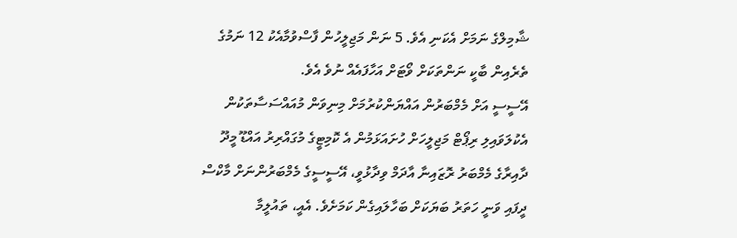ޝާމިލްގެ ނަމަށް އެކަނި އެވެ. 5 ނަން މަޖިލީހުން ފާސްވުމާއެކު 12 ނަމުގެ ތެރެއިން ބާކީ ނަންތަކަށް ވޯޓަށް އަހާފައެއް ނުވެ އެވެ.
އޭސީސީ އަށް މެމްބަރުން އައްޔަންކުރުމަށް މިނިވަން މުއައްސަސާތަކުން އެކުލަވައިލި ރިޕޯޓް މަޖިލީހަށް ހުށައަޅަމުން އެ ކޮމިޓީގެ މުގައްރިރު އައްޑޫ މީދޫ ދާއިރާގެ މެމްބަރު ރޮޒައިނާ އާދަމް ވިދާޅުވީ، އޭސީސީގެ މެމްބަރުންނަށް މާކްސް ދީފައި ވަނީ ހަތަރު ބަޔަކަށް ބަހާލައިގެން ކަމަށެވެ. އެއީ، ތައުލީމާ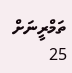ތަމްރީނަށް 25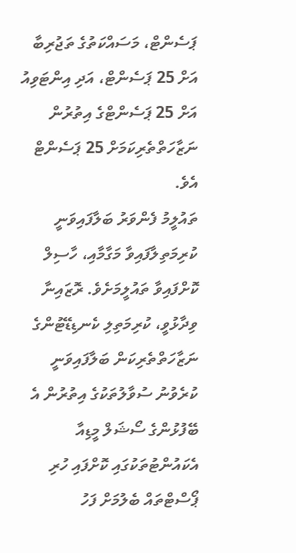ޕަސެންޓް، މަސައްކަތުގެ ތަޖުރިބާ އަށް 25 ޕަސެންޓް، އަދި އިންޓަވިއު އަށް 25 ޕަސެންޓްގެ އިތުރުން ނަޒާހަތްތެރިކަމަށް 25 ޕަސެންޓް އެވެ.
ތައުލީމު ފެންވަރު ބަލާފައިވަނީ ކުރިމަތިލާފައިވާ މަގާމާއި، ހާސިލް ކޮށްފައިވާ ތައުލީމަށެވެ. ރޮޒައިނާ ވިދާޅުވީ، ކުރިމަތިލި ކެނޑިޑޭޓުންގެ ނަޒާހަތްތެރިކަން ބަލާފައިވަނީ ކުރެވުނު ސުވާލުތަކުގެ އިތުރުން އެ ބޭފުޅުންގެ ސޯޝަލް މީޑިއާ އެކައުންޓުތަކުގައި ކޮށްފައި ހުރި ޕޯސްޓްތައް ބެލުމަށް ފަހު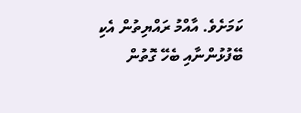ކަމަށެވެ. އާއްމު ރައްޔިތުން އެކި ބޭފުޅުންނާއި ބެހޭ ގޮތުން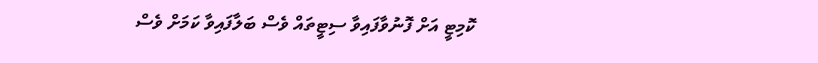ކޮމިޓީ އަށް ފޮނުވާފައިވާ ސިޓީތައް ވެސް ބަލާފައިވާ ކަމަށް ވެސް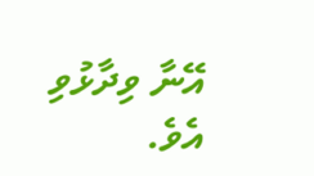އޭނާ ވިދާޅުވި އެވެ.